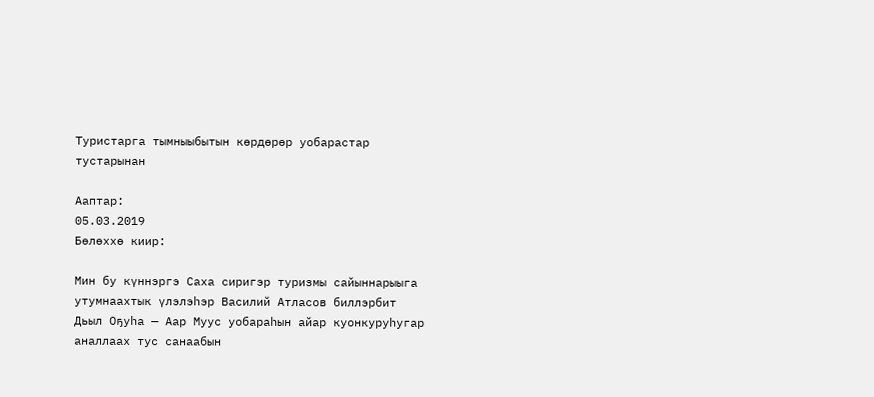Туристарга тымныыбытын көрдөрөр уобарастар тустарынан

Ааптар:
05.03.2019
Бөлөххө киир:

Мин бу күннэргэ Саха сиригэр туризмы сайыннарыыга утумнаахтык үлэлэһэр Василий Атласов биллэрбит Дьыл Оҕуһа — Аар Мууc уобараһын айар куонкуруһугар аналлаах тус санаабын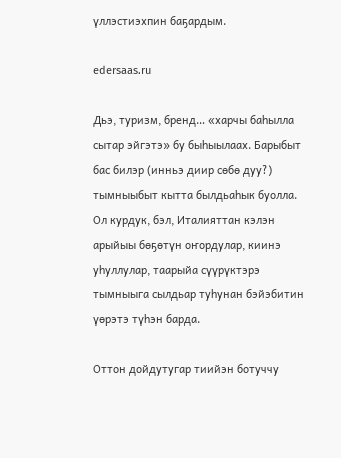үллэстиэхпин баҕардым.

edersaas.ru

Дьэ, туризм, бренд… «харчы баһылла сытар эйгэтэ» бу быһыылаах. Барыбыт бас билэр (инньэ диир сөбө дуу?) тымныыбыт кытта былдьаһык буолла. Ол курдук, бэл, Италияттан кэлэн арыйыы бөҕөтүн оҥордулар, киинэ уһуллулар, таарыйа сүүрүктэрэ тымныыга сылдьар туһунан бэйэбитин үөрэтэ түһэн барда.

Оттон дойдутугар тиийэн ботуччу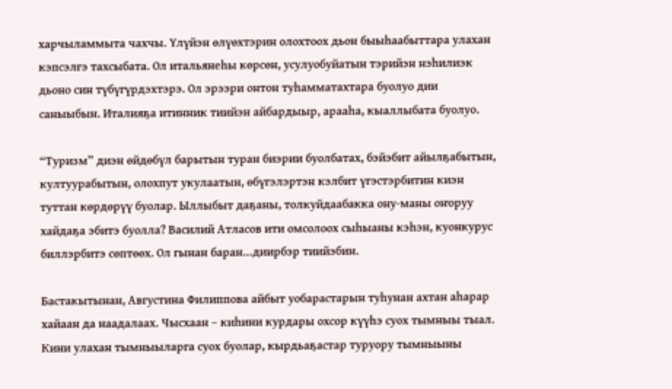харчыламмыта чахчы. Үлүйэн өлүөхтэрин олохтоох дьон быыһаабыттара улахан кэпсэлгэ тахсыбата. Ол итальянеһы көрсөн, усулуобуйатын тэрийэн нэһилиэк дьоно син түбүгүрдэхтэрэ. Ол эрээри онтон туһамматахтара буолуо дии саныыбын. Италияҕа итинник тиийэн айбардыыр, арааһа, кыаллыбата буолуо.

“Туризм” диэн өйдөбүл барытын туран биэрии буолбатах, бэйэбит айылҕабытын, култуурабытын, олохпут укулаатын, өбүгэлэртэн кэлбит үгэстэрбитин киэн туттан көрдөрүү буолар. Ыллыбыт даҕаны, толкуйдаабакка ону-маны оҥоруу хайдаҕа эбитэ буолла? Василий Атласов ити омсолоох сыһыаны кэһэн, куонкурус биллэрбитэ сөптөөх. Ол гынан баран…диирбэр тиийэбин.

Бастакытынан, Августина Филиппова айбыт уобарастарын туһунан ахтан аһарар хайаан да наадалаах. Чысхаан – киһини курдары охсор күүһэ суох тымныы тыал. Кини улахан тымныыларга суох буолар, кырдьаҕастар туруору тымныыны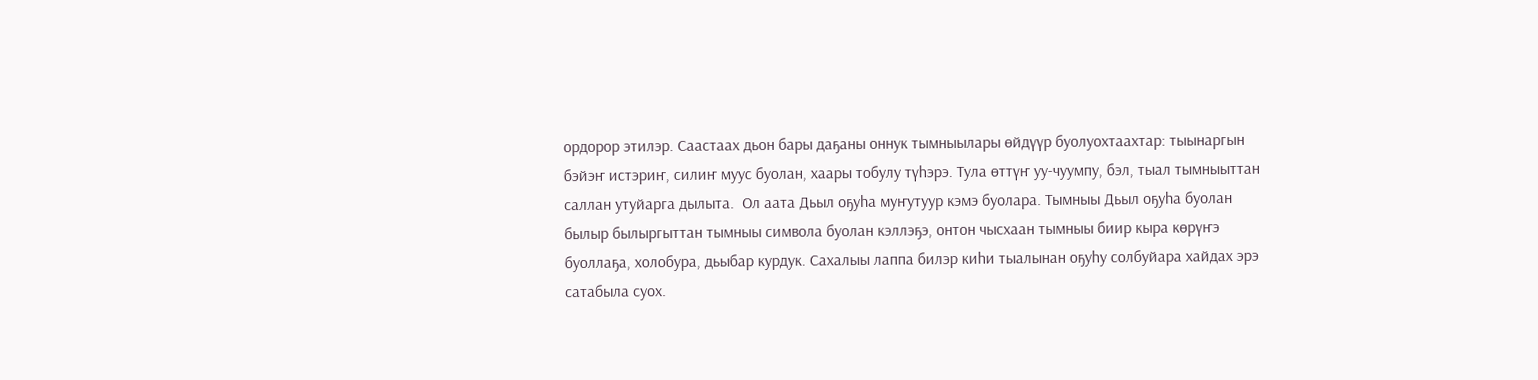ордорор этилэр. Саастаах дьон бары даҕаны оннук тымныылары өйдүүр буолуохтаахтар: тыынаргын бэйэҥ истэриҥ, силиҥ муус буолан, хаары тобулу түһэрэ. Тула өттүҥ уу-чуумпу, бэл, тыал тымныыттан саллан утуйарга дылыта.  Ол аата Дьыл оҕуһа муҥутуур кэмэ буолара. Тымныы Дьыл оҕуһа буолан былыр былыргыттан тымныы символа буолан кэллэҕэ, онтон чысхаан тымныы биир кыра көрүҥэ буоллаҕа, холобура, дьыбар курдук. Сахалыы лаппа билэр киһи тыалынан оҕуһу солбуйара хайдах эрэ сатабыла суох.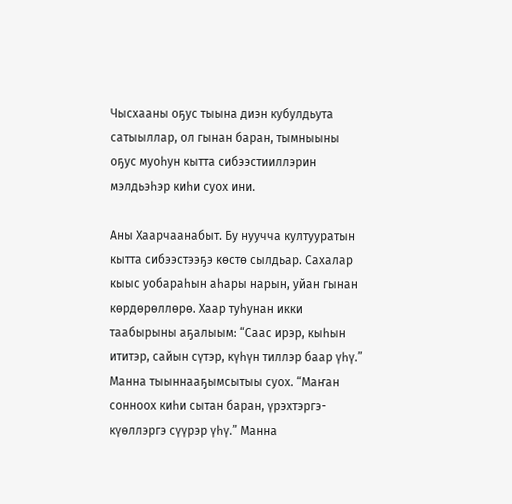Чысхааны оҕус тыына диэн кубулдьута сатыыллар, ол гынан баран, тымныыны оҕус муоһун кытта сибээстииллэрин мэлдьэһэр киһи суох ини.

Аны Хаарчаанабыт. Бу нуучча култууратын кытта сибээстээҕэ көстө сылдьар. Сахалар кыыс уобараһын аһары нарын, уйан гынан көрдөрөллөрө. Хаар туһунан икки таабырыны аҕалыым: “Саас ирэр, кыһын ититэр, сайын сүтэр, күһүн тиллэр баар үһү.” Манна тыыннааҕымсытыы суох. “Маҥан сонноох киһи сытан баран, үрэхтэргэ-күөллэргэ сүүрэр үһү.” Манна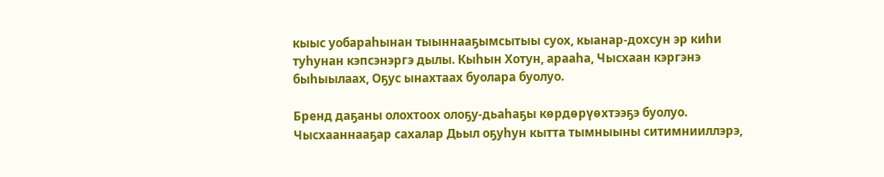кыыс уобараһынан тыыннааҕымсытыы суох, кыанар-дохсун эр киһи туһунан кэпсэнэргэ дылы. Кыһын Хотун, арааһа, Чысхаан кэргэнэ быһыылаах, Оҕус ынахтаах буолара буолуо.

Бренд даҕаны олохтоох олоҕу-дьаһаҕы көрдөрүөхтээҕэ буолуо. Чысхааннааҕар сахалар Дьыл оҕуһун кытта тымныыны ситимнииллэрэ,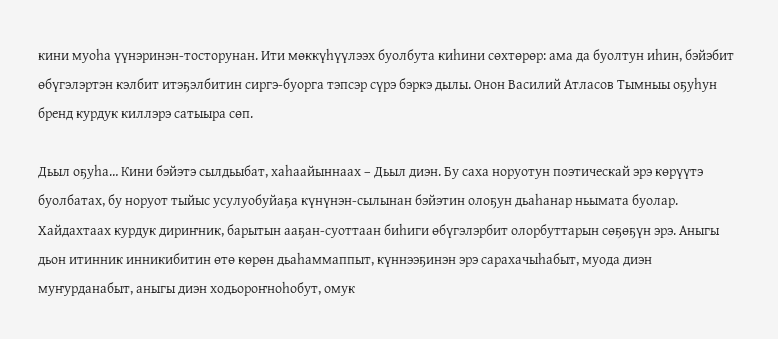кини муоһа үүнэринэн-тосторунан. Ити мөккүһүүлээх буолбута киһини сөхтөрөр: ама да буолтун иһин, бэйэбит өбүгэлэртэн кэлбит итэҕэлбитин сиргэ-буорга тэпсэр сүрэ бэркэ дылы. Онон Василий Атласов Тымныы оҕуһун бренд курдук киллэрэ сатыыра сөп.

Дьыл оҕуһа… Кини бэйэтэ сылдьыбат, хаһаайыннаах – Дьыл диэн. Бу саха норуотун поэтическай эрэ көрүүтэ буолбатах, бу норуот тыйыс усулуобуйаҕа күнүнэн-сылынан бэйэтин олоҕун дьаһанар ньымата буолар. Хайдахтаах курдук дириҥник, барытын ааҕан-суоттаан биһиги өбүгэлэрбит олорбуттарын сөҕөҕүн эрэ. Аныгы дьон итинник инникибитин өтө көрөн дьаһаммаппыт, күннээҕинэн эрэ сарахачыһабыт, муода диэн муҥурданабыт, аныгы диэн ходьороҥноһобут, омук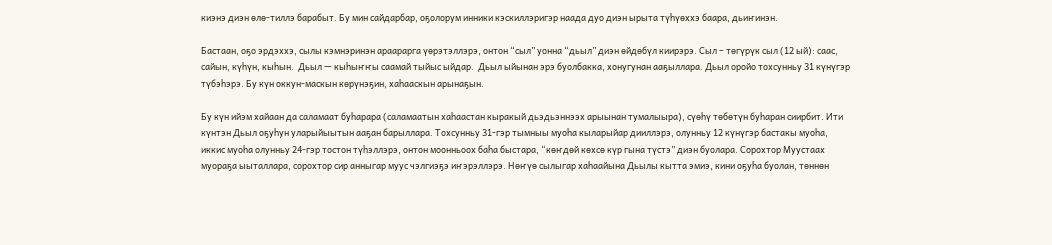киэнэ диэн өлө-тиллэ барабыт. Бу мин сайдарбар, оҕолорум инники кэскиллэригэр наада дуо диэн ырыта түһүөххэ баара, дьиҥинэн.

Бастаан, оҕо эрдэххэ, сылы кэмнэринэн араарарга үөрэтэллэрэ, онтон “сыл” уонна “дьыл” диэн өйдөбүл киирэрэ. Сыл – төгүрүк сыл (12 ый): саас, сайын, күһүн, кыһын.  Дьыл — кыһыҥҥы саамай тыйыс ыйдар.  Дьыл ыйынан эрэ буолбакка, хонугунан ааҕыллара. Дьыл оройо тохсунньу 31 күнүгэр түбэһэрэ. Бу күн оккун-маскын көрүнэҕин, хаһааскын арынаҕын.

Бу күн ийэм хайаан да саламаат буһарара (саламаатын хаһаастан кыракый дьэдьэннээх арыынан тумалыыра), сүөһү төбөтүн буһаран сиирбит. Ити күнтэн Дьыл оҕуһун уларыйыытын ааҕан барыллара. Тохсунньу 31-гэр тымныы муоһа кыларыйар дииллэрэ, олунньу 12 күнүгэр бастакы муоһа, иккис муоһа олунньу 24-гэр тостон түһэллэрэ, онтон моонньоох баһа быстара, “көҥдөй көхсө күр гына түстэ” диэн буолара. Сорохтор Муустаах муораҕа ыыталлара, сорохтор сир анныгар муус чэлгиэҕэ иҥэрэллэрэ. Нөҥүө сылыгар хаһаайына Дьылы кытта эмиэ, кини оҕуһа буолан, төннөн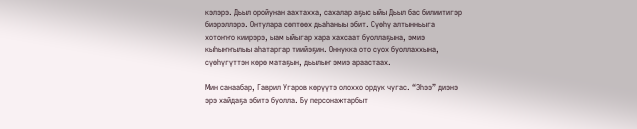кэлэрэ. Дьыл оройунан аахтахха, сахалар аҕыс ыйы Дьыл бас билиитигэр биэрэллэрэ. Онтулара сөптөөх дьаһаныы эбит. Сүөһү алтынньыга хотоҥҥо киирэрэ, ыам ыйыгар хара хахсаат буоллаҕына, эмиэ кыһыҥҥылыы аһатаргар тиийэҕин. Оннукка ото суох буоллаххына, сүөһүгүттэн көрө матаҕын, дьылыҥ эмиэ араастаах.

Мин санаабар, Гаврил Угаров көрүүтэ олоххо ордук чугас. “Эһээ” диэнэ эрэ хайдаҕа эбитэ буолла. Бу персонажтарбыт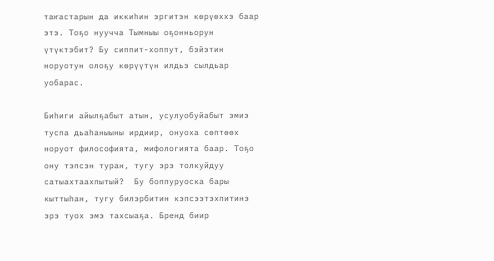таҥастарын да иккиһин эргитэн көрүөххэ баар этэ. Тоҕо нуучча Тымныы оҕонньорун үтүктэбит? Бу сиппит-хоппут, бэйэтин норуотун олоҕу көрүүтүн илдьэ сылдьар уобарас.

Биһиги айылҕабыт атын, усулуобуйабыт эмиэ туспа дьаһаныыны ирдиир, онуоха сөптөөх норуот философията, мифологията баар. Тоҕо ону тэпсэн туран, тугу эрэ толкуйдуу сатыахтаахпытый?  Бу боппуруоска бары кыттыһан, тугу билэрбитин кэпсээтэхпитинэ эрэ туох эмэ тахсыаҕа. Бренд биир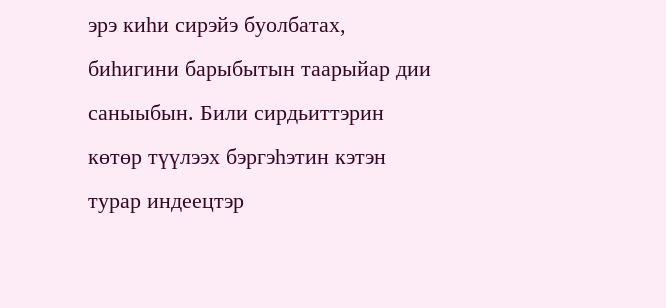эрэ киһи сирэйэ буолбатах, биһигини барыбытын таарыйар дии саныыбын. Били сирдьиттэрин көтөр түүлээх бэргэһэтин кэтэн турар индеецтэр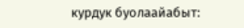курдук буолаайабыт: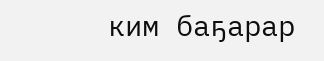ким баҕарар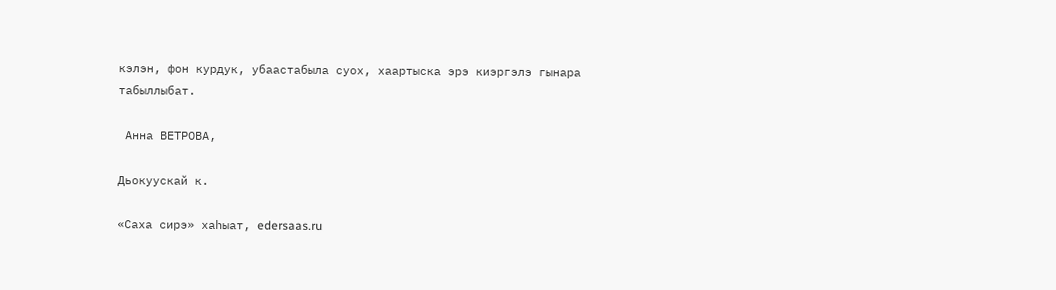кэлэн, фон курдук, убаастабыла суох, хаартыска эрэ киэргэлэ гынара табыллыбат.

 Анна ВЕТРОВА,

Дьокуускай к.

«Саха сирэ» хаһыат, edersaas.ru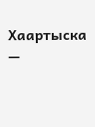Хаартыска —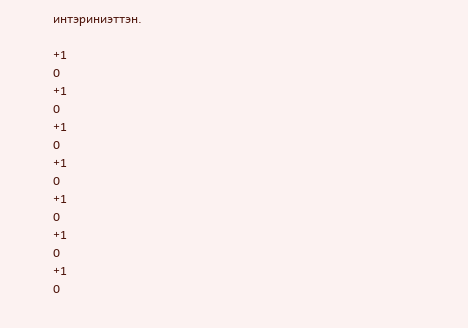интэриниэттэн.

+1
0
+1
0
+1
0
+1
0
+1
0
+1
0
+1
0